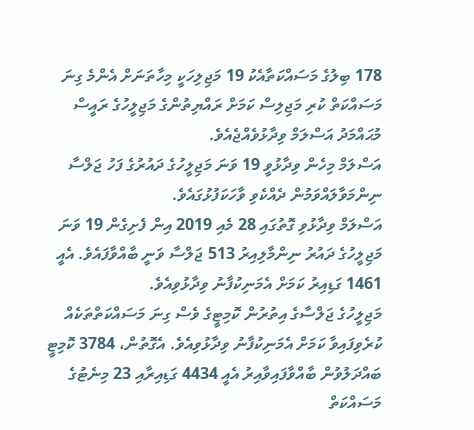178 ބިލުގެ މަސައްކަތާއެކު 19 މަޖިލިހަކީ މިހާތަނަށް އެންމެ ގިނަ މަސައްކަތް ކުރި މަޖިލިސް ކަމަށް ރައްޔިތުންގެ މަޖިލީހުގެ ރައީސް މުޙައްމަދު އަސްލަމް ވިދާޅުވެއްޖެއެވެ.
އަސްލަމް މިހެން ވިދާޅުވީ 19 ވަނަ މަޖިލީހުގެ ދައުރުގެ ފަހު ޖަލްސާ ނިންމަވާލައްވަމުން ދެއްކެވި ވާހަކަފުޅުގައެވެ.
އަސްލަމް ވިދާޅުވި ގޮތުގައި 28 މެއި 2019 އިން ފެށިގެން 19 ވަނަ މަޖިލީހުގެ ދައުރު ނިންމާލިއިރު 513 ޖަލްސާ ވަނީ ބާއްވާފައެވެ. އެއީ 1461 ގަޑިއިރު ކަމަށް އެމަނިކުފާނު ވިދާޅުވިއެވެ.
މަޖިލީހުގެ ޖަލްސާގެ އިތުރުން ކޮމިޓީގެ ވެސް ގިނަ މަސައްކަތްތަކެއް ކުރެވިފައިވާ ކަމަށް އެމަނިކުފާނު ވިދާޅުވިއެވެ. އެގޮތުން، 3784 ކޮމިޓީ ބައްދަލުވުން ބާއްވާފައިވާއިރު އެއީ 4434 ގަޑިއިރާއި 23 މިނެޓުގެ މަސައްކަތް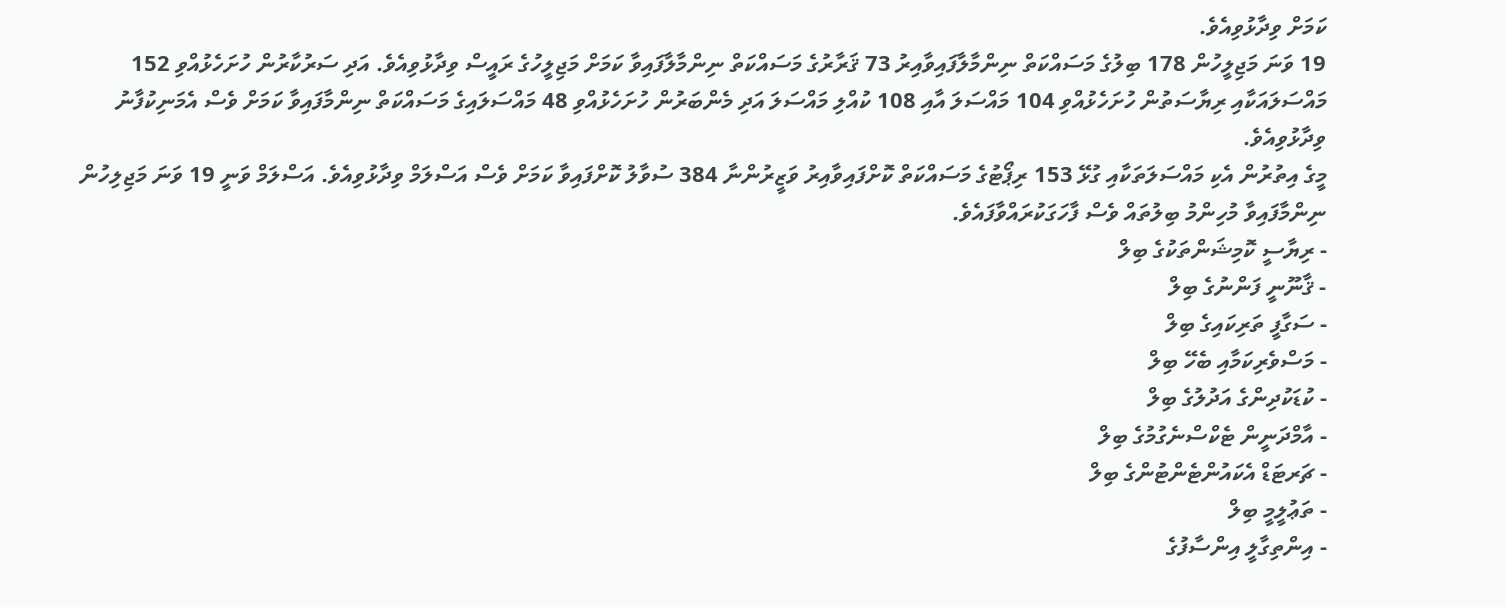ކަމަށް ވިދާޅުވިއެވެ.
19 ވަނަ މަޖިލީހުން 178 ބިލުގެ މަސައްކަތް ނިންމާލާފައިވާއިރު 73 ޤަރާރުގެ މަސައްކަތް ނިންމާލާފައިވާ ކަމަށް މަޖިލީހުގެ ރައީސް ވިދާޅުވިއެވެ. އަދި ސަރުކާރުން ހުށަހެޅުއްވި 152 މައްސަލައަކާއި ރިޔާސަތުން ހުށަހެޅުއްވި 104 މައްސަލަ އާއި 108 ކުއްލި މައްސަލަ އަދި މެންބަރުން ހުށަހެޅުއްވި 48 މައްސަލައިގެ މަސައްކަތް ނިންމާފައިވާ ކަމަށް ވެސް އެމަނިކުފާނު ވިދާޅުވިއެވެ.
މީގެ އިތުރުން އެކި މައްސަލަތަކާއި ގުޅޭ 153 ރިޕޯޓުގެ މަސައްކަތް ކޮށްފައިވާއިރު ވަޒީރުންނާ 384 ސުވާލު ކޮށްފައިވާ ކަމަށް ވެސް އަސްލަމް ވިދާޅުވިއެވެ. އަސްލަމް ވަނީ 19 ވަނަ މަޖިލިހުން ނިންމާފައިވާ މުހިންމު ބިލުތައް ވެސް ފާހަގަކުރައްވާފައެވެ.
- ރިޔާސީ ކޮމިޝަންތަކުގެ ބިލް
- ޤާނޫނީ ފަންނުގެ ބިލް
- ސަގާފީ ތަރިކައިގެ ބިލް
- މަސްވެރިކަމާއި ބެހޭ ބިލް
- ކުޑަކުދިންގެ އަދުލުގެ ބިލް
- އާމްދަނީން ޓެކްސްނެގުމުގެ ބިލް
- ޗަރޓަޑް އެކައުންޓެންޓުންގެ ބިލް
- ތަޢުލީމީ ބިލް
- އިންތިގާލީ އިންސާފުގެ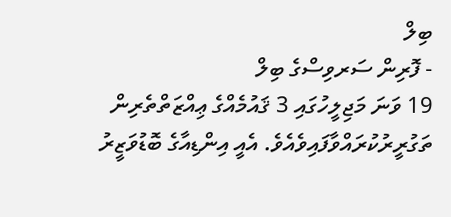ބިލް
- ފޮރިން ސަރވިސްގެ ބިލް
19 ވަނަ މަޖިލީހުގައި 3 ޤައުމެއްގެ ޢިއްޒަތްތެރިން ތަގުރީރުކުރައްވާފައިވެއެވެ. އެއީ އިންޑިއާގެ ބޮޑުވަޒީރު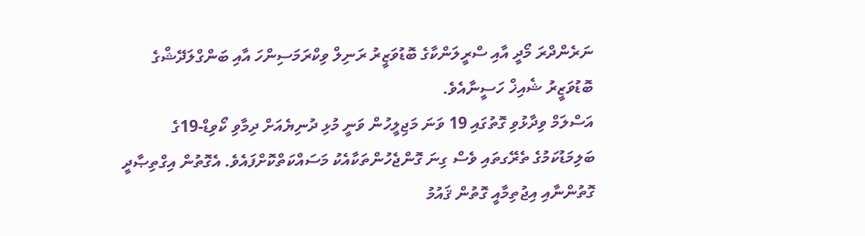ނަރެންދްރަ މޯދީ އާއި ސްރީލަންކާގެ ބޮޑުވަޒީރު ރަނިލް ވިކްރަމަސިންހަ އާއި ބަންގްލަދޭޝްގެ ބޮޑުވަޒީރު ޝެއިޚް ހަސީނާއެވެ.
އަސްލަމް ވިދާޅުވި ގޮތުގައި 19 ވަނަ މަޖިލީހުން ވަނީ މުޅި ދުނިޔެއަށް ދިމާވި ކޯވިޑް-19ގެ ބަލިމަޑުކަމުގެ ތެރޭގތައި ވެސް ގިނަ ގޮންޖެހުންތަކާއެކު މަސައްކަތްކޮށްފައެވެ. އެގޮތުން އިގްތިޞާދީ ގޮތުންނާއި އިޖުތިމާއީ ގޮތުން ޤައުމު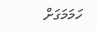ހަމަމަގަށް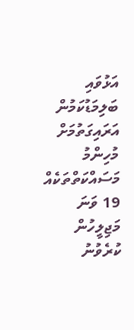އަޅުވައި ބަލިމަޑުކަމުން އަރައިގަތުމަށް މުހިންމު މަސައްކަތްތަކެއް 19 ވަނަ މަޖިލީހުން ކުރެވުނު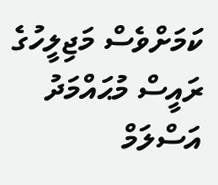ކަމަށްވެސް މަޖިލީހުގެ ރައީސް މުޙައްމަދު އަސްލަމް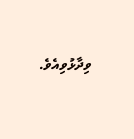ވިދާޅުވިއެވެ.